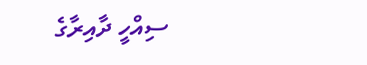ސިއްހީ ދާއިރާގެ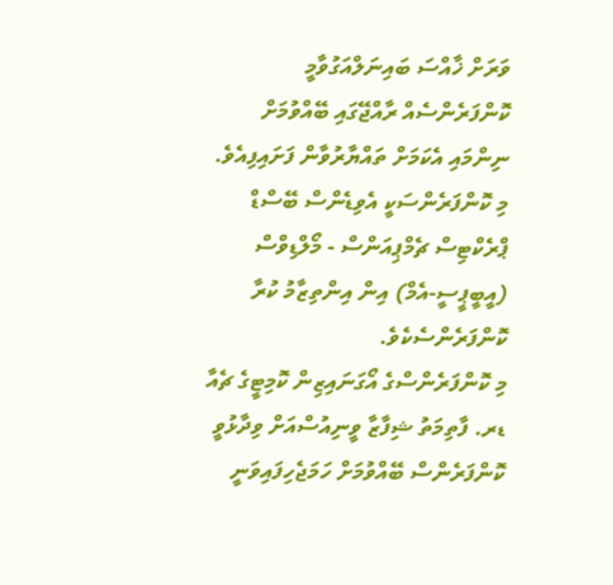ވަރަށް ޚާއްސަ ބައިނަލްއަގުވާމީ ކޮންފަރެންސެއް ރާއްޖޭގައި ބޭއްވުމަށް ނިންމައި އެކަމަށް ތައްޔާރުވާން ފަށައިފިއެވެ.
މި ކޮންފަރެންސަކީ އެވިޑެންސް ބޭސްޑް ޕްރެކްޓިސް ޗެމްޕިއަންސް - މޯލްޑިވްސް (އީބީޕީސީ-އެމް) އިން އިންތިޒާމު ކުރާ ކޮންފަރެންސެކެވެ.
މި ކޮންފަރެންސްގެ އޯގަނައިޒިން ކޮމިޓީގެ ޗެއާ ޑރ. ފާތިމަތު ޝިފާޒާ ވީނިއުސްއަށް ވިދާޅުވީ ކޮންފަރެންސް ބޭއްވުމަށް ހަމަޖެހިފައިވަނީ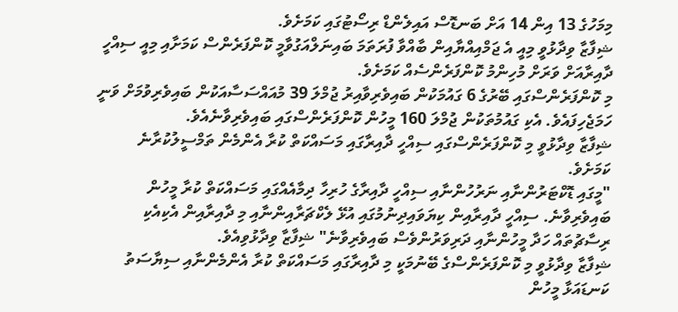މިމަހުގެ 13 އިން 14 އަށް ބަނޑޮސް އައިލެންޑް ރިސޯޓުގައި ކަމަށެވެ.
ޝިފާޒާ ވިދާޅުވީ މިއީ އެ ޖަމްއިއްޔާއިން ބާއްވާ ފުރަތަމަ ބައިނަލްއަގުވާމީ ކޮންފަރެންސް ކަމަށާއި މިއީ ސިއްހީ ދާއިރާއަށް ވަރަށް މުހިންމު ކޮންފަރެންސެއް ކަމަށެވެ.
މި ކޮންފަރެންސްގައި ބޭރުގެ 6 ގައުމަކުން ބައިވެރިވާއިރު ޖުމްލަ 39 މުއައްސަސާއަކުން ބައިވެރިވުމަށް ވަނީ ހަމަޖެހިފައެވެ. އެކި ގައުމުތަކުން ޖުމްލަ 160 މީހުން ކޮންފަރެންސްގައި ބައިވެރިވާނެއެވެ.
ޝިފާޒާ ވިދާޅުވީ މި ކޮންފަރެންސްގައި ސިއްހީ ދާއިރާގައި މަސައްކަތް ކުރާ އެންމެން ތަމްސީލުކުރާނެ ކަމަށެވެ.
"މީގައި ޑޮކްޓަރުންނާއި ނަރުހުންނާއި ސިއްހީ ދާއިރާގެ ހުރިހާ ދިމާއެއްގައި މަސައްކަތް ކުރާ މީހުން ބައިވެރިވާނެ. ސިއްހީ ދާއިރާއިން ކިޔަވައިދިނުމުގައި އުޅޭ ލެކްޗަރާއިންނާއި މި ދާއިރާއިން އެކިއެކި ރިސާޗުތައް ހަދާ މީހުންނާއި ދަރިވަރުންވެސް ބައިވެރިވާނެ" ޝިފާޒާ ވިދާޅުވިއެވެ.
ޝިފާޒާ ވިދާޅުވީ މި ކޮންފަރެންސްގެ ބޭނުމަކީ މި ދާއިރާގައި މަސައްކަތް ކުރާ އެންމެންނާއި ސިޔާސަތު ކަނޑައަޅާ މީހުން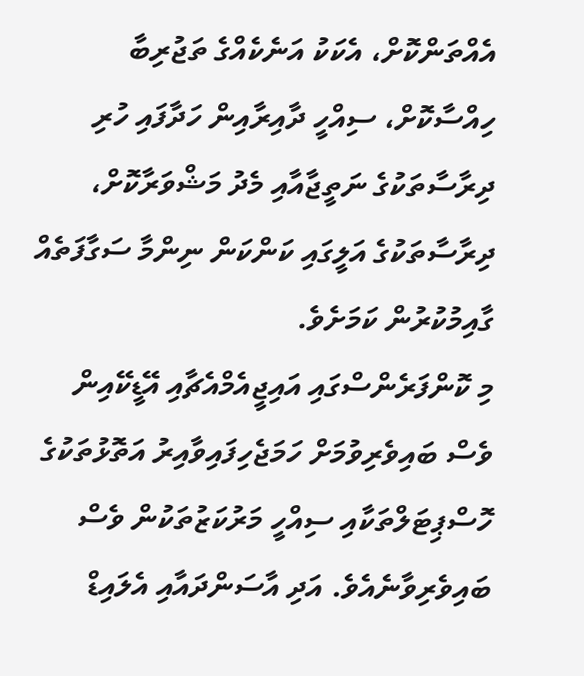އެއްތަންކޮށް، އެކަކު އަނެކެއްގެ ތަޖުރިބާ ހިއްސާކޮށް، ސިއްހީ ދާއިރާއިން ހަދާފައި ހުރި ދިރާސާތަކުގެ ނަތީޖާއާއި މެދު މަޝްވަރާކޮށް، ދިރާސާތަކުގެ އަލީގައި ކަންކަން ނިންމާ ސަގާފަތެއް ގާއިމުކުރުން ކަމަށެވެ.
މި ކޮންފަރެންސްގައި އައިޖީއެމްއެޗާއި އޭޑީކޭއިން ވެސް ބައިވެރިވުމަށް ހަމަޖެހިފައިވާއިރު އަތޮޅުތަކުގެ ހޮސްޕިޓަލްތަކާއި ސިއްހީ މަރުކަޒުތަކުން ވެސް ބައިވެރިވާނެއެވެ. އަދި އާސަންދައާއި އެލައިޑް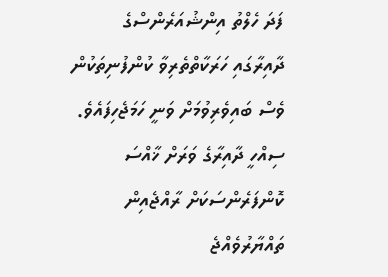ފަދަ ހެލްތު އިންޝުއަރެންސްގެ ދާއިރާގައި ހަރަކާތްތެރިވާ ކުންފުނިތަކުން ވެސް ބައިވެރިވުމަށް ވަނީ ހަމަޖެހިފައެވެ.
ސިއްހީ ދާއިރާގެ ވަރަށް ޚާއްސަ ކޮންފަރެންސަކަށް ރާއްޖެއިން ތައްޔާރުވެއްޖެ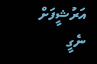އަރުޝީފަށް ނެގީ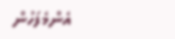އެންމެފަހުން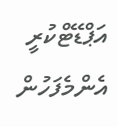އަޕްޑޭޓްކުރީ
އެންމެފަހުން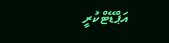އަޕްޑޭޓްކުރީ